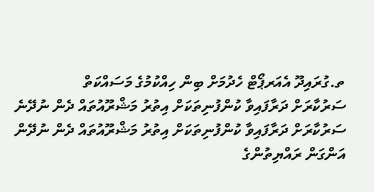ތ.ގުރައިދޫ އެއަރޕޯޓް ހެދުމަށް ބިން ހިއްކުމުގެ މަސައްކަތް
ސަރުކާރަށް ދަރާފައިވާ ކުންފުނިތަކަށް އިތުރު މަޝްރޫއުތައް ދެން ނުދޭނެ
ސަރުކާރަށް ދަރާފައިވާ ކުންފުނިތަކަށް އިތުރު މަޝްރޫއުތައް ދެން ނުދޭން އަންގަން ރައްޔިތުންގެ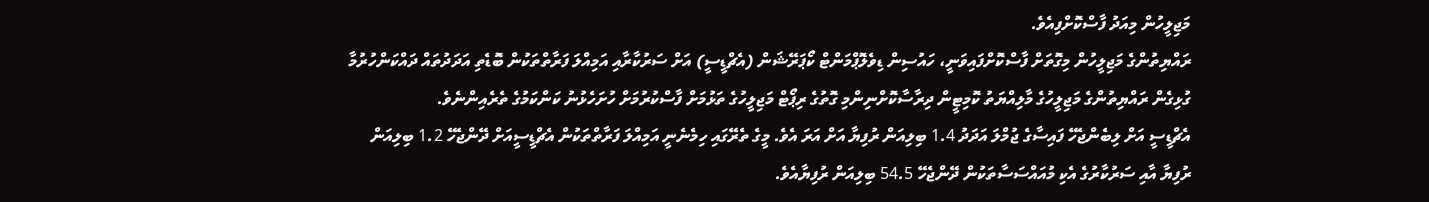މަޖިލީހުން މިއަދު ފާސްކޮށްފިއެވެ.
ރައްޔިތުންގެ މަޖިލީހުން މިގޮތަށް ފާސްކޮށްފައިވަނީ، ހައުސިން ޑިވެލޮޕްމަންޓް ކޯޕަރޭޝަން (އެޗްޑީސީ) އަށް ސަރުކާރާއި އަމިއްލަ ފަރާތްތަކުން ބޮޑެތި އަދަދުތައް ދައްކަންހުރުމާ ގުޅިގެން ރައްޔިތުންގެ މަޖިލީހުގެ މާލިއްޔަތު ކޮމިޓީން ދިރާސާކޮށްނިންމި ގޮތުގެ ރިޕޯޓް މަޖިލީހުގެ ތަޅުމަށް ފާސްކުރުމަށް ހުށަހެޅުނު ކަންކަމުގެ ތެރެއިންނެވެ.
އެޗްޑީސީ އަށް ލިބެންޖެހޭ ފައިސާގެ ޖުމްލަ އަދަދު 1.4 ބިލިއަން ރުފިޔާ އަށް އަރަ އެވެ. މީގެ ތެރޭގައި ހިމެނެނީ އަމިއްލަ ފަރާތްތަކުން އެޗްޑީސީއަށް ދޭންޖެހޭ 1.2 ބިލިއަން ރުފިޔާ އާއި ސަރުކާރުގެ އެކި މުއައްސަސާތަކުން ދޭންޖެހޭ 54.5 ބިލިއަން ރުފިޔާއެވެ.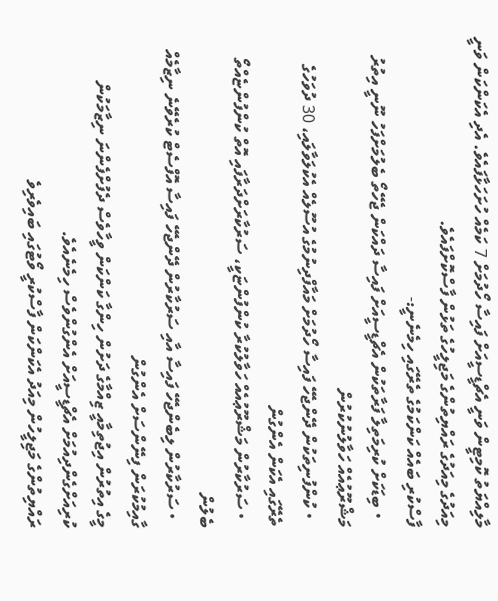މާލިއްޔަތު ކޮމިޓީން ވަނީ އެޗްޑީސީއަށް ފައިސާ ހޯދުމަށް 7 ކަމެއް ހުށަހަޅާފައެވެ. އެދި އެކަންކަން ވަނީ މިއަދުގެ މިއަދުގެ ރައްޔިތުންގެ މަޖިލީހުގެ ތަޅުން ފާސްކޮށްފައެވެ.
ފާސްކުރި ބައެއް ކަންކަމުގެ ތެރޭގައި ހިމެނެނީ:-
  • ބިޑަކަށް ކުރިމަތިލާ ފަރާތަކުން އެޗްޑީސީއަށް ފައިސާ ދައްކަން ޖެހޭތޯ ބެލުމަށްފަހު ނޫނީ އިތުރު މަޝްރޫޢުއެއް ހަވާލުނުކުރުން
  • ކުންފުނިތަކުން ދޭންޖެހޭ ފައިސާ ހޯދުމަށް މައާފްދިނުމުގެ އުސޫލެއް އެކުލަވާލައި، 30 ދުވަހުގެ ތެރޭގައި އެކަން އެންގުން
  • ސަރުކާރުން މަޝްރޫޢުއެއް ހަވާލުކުރާ ކުންފުންޏަކީ، ސަރުކާރަށްދަރާފައި އޮތް ކުންފުންޏެއްތޯ ބެލުން
  • ސަރުކާރުން ލިބެންޖެހޭ ފައިސާ އާއި ސަރުކާރުން ދޭންޖެހޭ ފައިސާ އޮފްސެޓް ކުރެވޭނެ ނިޒާމެއް ގާއިމުކުރަން ފިނޭންސަށް އެންގުން
މީގެ އިތުރުން އިޖުތިމާއީ ޒިއްމާގެ ދަށުން ހިންގާ ކަންކަން ވީހާވެސް ދެފުށްފެންނަ ނިޒާމަކުން ކުރިއަށްގެންދިއުމަށް އެޗްޑީސީއަށް އެންގުންވެސް ހިމެނެއެވެ.
ރައްޔިތުންގެ މަޖިލީހުން މިއަދު އެކަންކަން ފާސްކުރީ ވޯޓުގައި ބައިވެރިވެ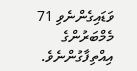ވަޑައިގެންނެވި 71 މެމްބަރުންގެ އިއްތިފާގުންނެވެ.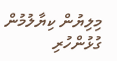މިލިޔުން ކިޔާލުމުން
ގުޅުންހުރި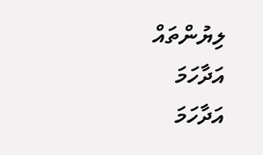ލިޔުންތައް
އަދާހަމަ
އަދާހަމަ